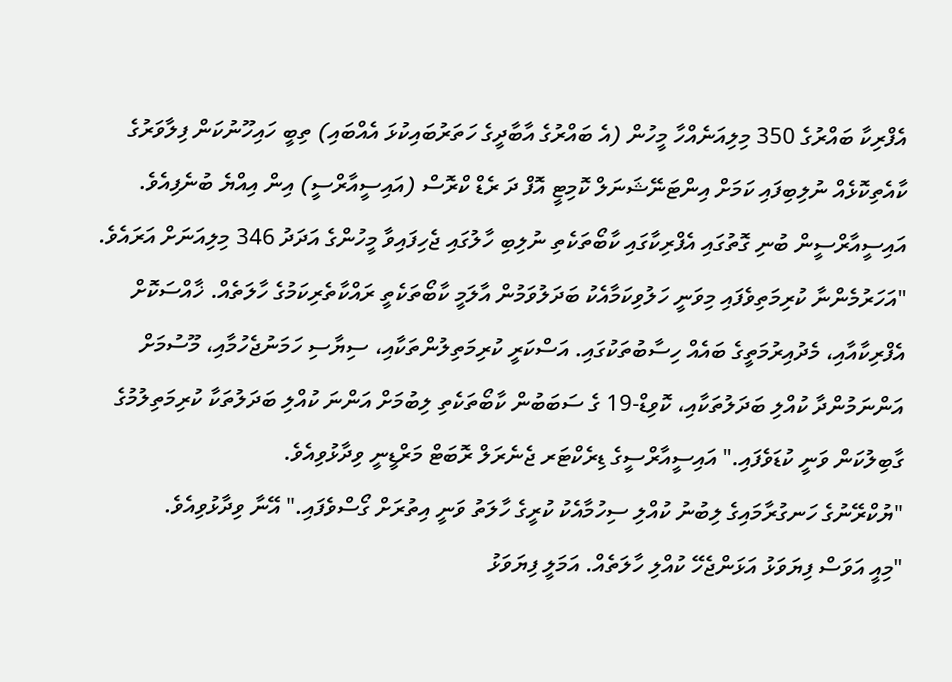އެފްރިކާ ބައްރުގެ 350 މިލިއަނެއްހާ މީހުން (އެ ބައްރުގެ އާބާދީގެ ހަތަރުބައިކުޅަ އެއްބައި) ތިބީ ހައިހޫނުކަން ފިލާވަރުގެ ކާއެތިކޮޅެއް ނުލިބިފައި ކަމަށް އިންޓަނޭޝަނަލް ކޮމިޓީ އޮފް ދަ ރެޑް ކްރޮސް (އައިސީއާރްސީ) އިން އިއްޔެ ބުނެފިއެވެ.
އައިސީއާރްސީން ބުނި ގޮތުގައި އެފްރިކާގައި ކާބޯތަކެތި ނުލިބި ހާލުގައި ޖެހިފައިވާ މީހުންގެ އަދަދު 346 މިލިއަނަށް އަރައެވެ.
"އަހަރުމެންނާ ކުރިމަތިވެފައި މިވަނީ ހަލުވިކަމާއެކު ބަދަލުވަމުން އާލަމީ ކާބޯތަކެތީ ރައްކާތެރިކަމުގެ ހާލަތެއް. ޚާއްސަކޮށް އެފްރިކާއާއި، މެދުއިރުމަތީގެ ބައެއް ހިސާބުތަކުގައި. އަސްކަރީ ކުރިމަތިލުންތަކާއި، ސިޔާސި ހަމަނުޖެހުމާއި، މޫސުމަށް އަންނަމުންދާ ކުއްލި ބަދަލުތަކާއި، ކޮވިޑް-19 ގެ ސަބަބުން ކާބޯތަކެތި ލިބުމަށް އަންނަ ކުއްލި ބަދަލުތަކާ ކުރިމަތިލުމުގެ ގާބިލުކަން ވަނީ ކުޑަވެފައި." އައިސީއާރްސީގެ ޑިރެކްޓަރ ޖެނެރަލް ރޮބަޓް މަރްޑީނީ ވިދާޅުވިއެވެ.
"ޔުކްރޭނުގެ ހަނގުރާމައިގެ ލިބުނު ކުއްލި ސިހުމާއެކު ކުރީގެ ހާލަތު ވަނީ އިތުރަށް ގޯސްވެފައި." އޭނާ ވިދާޅުވިއެވެ.
"މިއީ އަވަސް ފިޔަވަޅު އަޅަންޖެހޭ ކުއްލި ހާލަތެއް. އަމަލީ ފިޔަވަޅު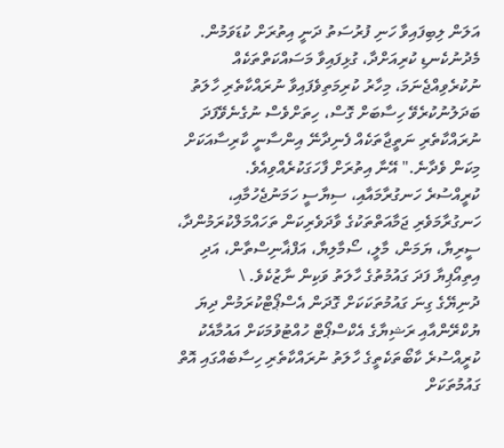އަލަން ލިބިފައިވާ ހަނި ފުރުސަތު ދަނީ އިތުރަށް ކުޑަވަމުން. މެދުނުކެނޑި ކުރިއަށްދާ، ގުޅިފައިވާ މަސައްކަތްތަކެއް ނުކުރެވިއްޖެނަމަ، މިހާރު ކުރިމަތިވެފައިވާ ނުރައްކާތެރި ހާލަތު ބަދަލުނުކުރެވޭ ހިސާބަށް ގޮސް، ހިތަށްވެސް ނުގެނެވޭފަދަ ނުރައްކާތެރި ނަތީޖާތަކެއް ފެނިދާނޭ އިންސާނީ ކާރިސާއަކަށް މިކަން ވެދާނެ." އޭނާ އިތުރަށް ފާހަގަކުރެއްވިއެވެ.
ކުރީއްސުރެ ހަނގުރާމައާއި، ސިޔާސީ ހަމަނުޖެހުމާއި، ހަނގުރާމަވެރި ޖަމާއަތްތަކުގެ ވާދަވެރިކަން ތަހައްމަލްކުރަމުންދާ، ސީރިޔާ، ޔަމަން، މާލީ، ސޯމާލިޔާ، އަފްޣާނިސްތާން، އަދި އިތިއޯޕިޔާ ފަދަ ގައުމުތުގެ ހާލަތު ވަކިން ނާޒުކެވެ. \
ދުނިޔޭގެ ގިނަ ގައުމުތަކަކަށް ގޮދަން އެސްޕޯޓްކުރަމުން ދިޔަ ޔުކްރޭންއާއި ރަޝިޔާގެ އެކްސްޕޯޓް ހުއްޓުވުމަކަށް އައުމާއެކު ކުރީއްސުރެ ކާބޯތަކެތީގެ ހާލަތު ނުރައްކާތެރި ހިސާބެއްގައި އޮތް ގައުމުތަކަށް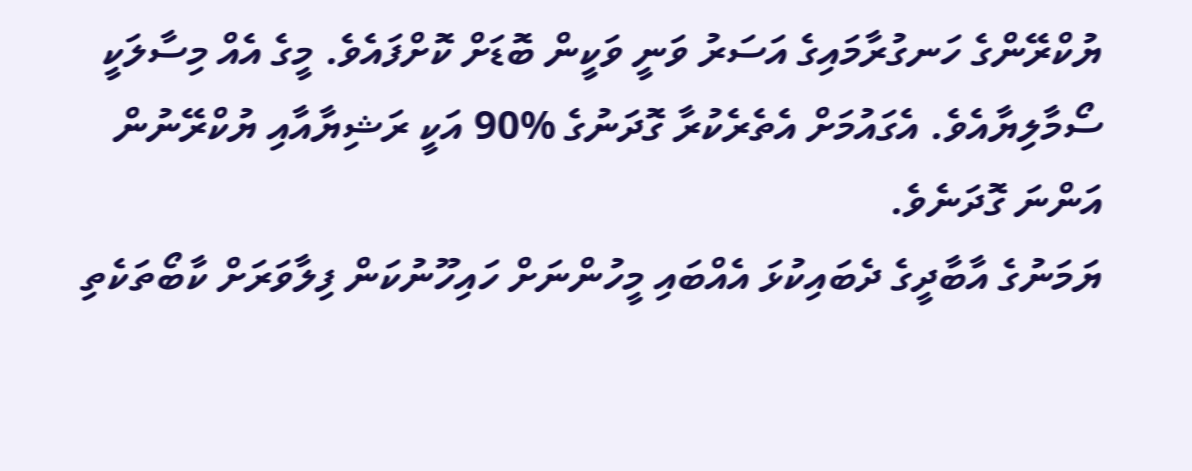ޔުކްރޭންގެ ހަނގުރާމައިގެ އަސަރު ވަނީ ވަކީން ބޮޑަށް ކޮށްފައެވެ. މީގެ އެއް މިސާލަކީ ސޯމާލިޔާއެވެ. އެގައުމަށް އެތެރެކުރާ ގޮދަނުގެ %90 އަކީ ރަޝިޔާއާއި ޔުކްރޭނުން އަންނަ ގޮދަނެވެ.
ޔަމަނުގެ އާބާދީގެ ދެބައިކުޅަ އެއްބައި މީހުންނަށް ހައިހޫނުކަން ފިލާވަރަށް ކާބޯތަކެތި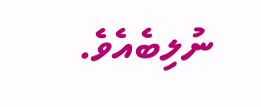ނުލިބެއެވެ.